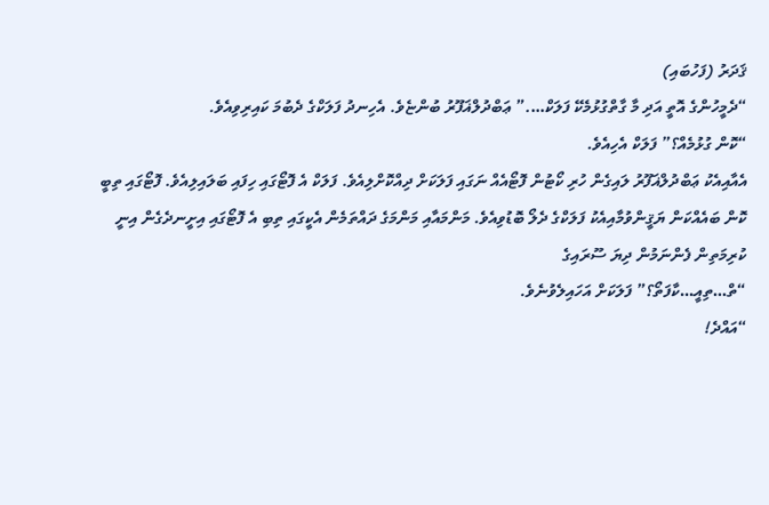ޤަދަރު (ފަހުބައި)
“ދެމީހުންގެ އޮތީ އަދި މާ ގާތްގުޅުމެކޭ ފަލަކް….” ޢަބްދުލްޣަފޫރު ބުންޏެވެ. އެހިނދު ފަލަކްގެ ދެބުމަ ކައިރިވިއެވެ.
“ކޮން ގުޅުމެއް؟” ފަލަކް އެހިއެވެ.
އެއާއިއެކު ޢަބްދުލްޣަފޫރު ލައިގެން ހުރި ކޯޓުން ފޮޓޯއެއް ނަގައި ފަލަކަށް ދިއްކޮށްލިއެވެ. ފަލަކް އެ ފޮޓޯގައި ހިފައި ބަލައިލިއެވެ. ފޮޓޯގައި ތިބީ ކޮން ބައެއްކަން ޔަޤީންވުމާއިއެކު ފަލަކްގެ ދެލޯ ބޮޑުވިއެވެ. މަންމައާއި މަންމަގެ ދައްތަމެން އެކީގައި ތިބި އެ ފޮޓޯގައި އިށީނދެގެން އިނީ ކުރިމަތިން ފެންނަމުން ދިޔަ ސޫރައިގެ
“ތް…ތިއީ…ކާފަތޯ؟” ފަލަކަށް އަހައިލެވުނެވެ.
“އައްދެ!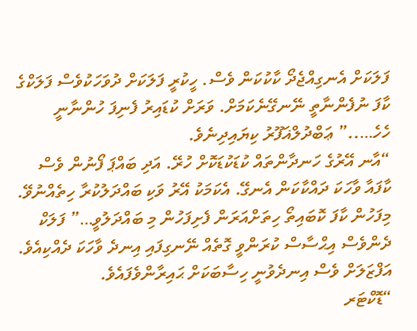ފަލަކަށް އެނގިއްޖެދޯ ކާކުކަން ވެސް. ހީކުރީ ފަލަކަށް ދުވަހަކުވެސް ފަލަކްގެ ކާފަ ނުފެންނާތީ ނޭނގޭނެކަމަށް. ވަރަށް ކުޑައިރު ފެނިފަ ހުންނާނީ ހެހެ…..” ޢަބްދުލްޣަފޫރު ކިޔައިދިނެވެ.
“އާނ އޭރުގެ ހަނދާންތައް ކުޑަކުޑަކޮށް ހުރޭ. އަދި ބައްޕަ ފޯނުން ވެސް ކާފައާ ވާހަކަ ދައްކާކަން އެނގޭ. އެކަމަކު އޭރު ވަކި ބައްދަލުކުރާ ހިތެއްނުވޭ. މިފަހުން ކާފަ ކޮބައިތޯ ހިތަށްއަރަން ފެށިފަހުން މި ބައްދަލުވީ…” ފަލަކް ދެންވެސް އިޙްސާސް ކުރަންވީ ގޮތެއް ނޭނގިފައި އިނދެ ވާހަކަ ދެއްކިއެވެ. އަފްޒަލަށް ވެސް އިނދެވުނީ ހިސާބަކަށް ޙައިރާންވެފައެވެ.
“ޑޮކްޓަރ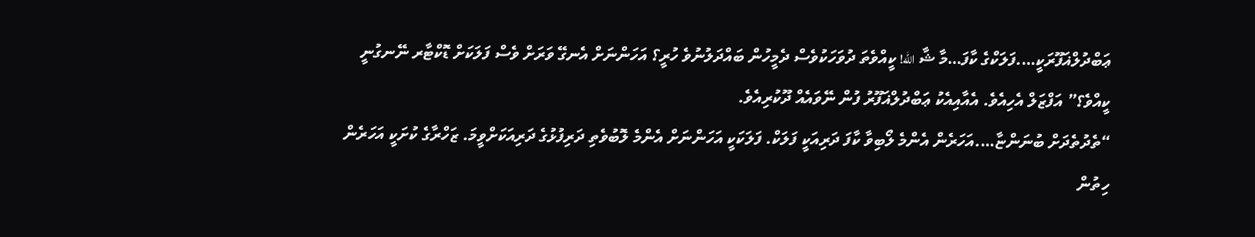ޢަބްދުލްޣަފޫރަކީ….ފަލަކްގެ ކާފަ…މާ ޝާ الله! ކީއްވެތަ ދުވަހަކުވެސް ދެމީހުން ބައްދަލުނުވެ ހުރީ؟ އަހަންނަށް އެނގޭ ވަރަށް ވެސް ފަލަކަށް ޑޮކްޓާރ ނޭނގުނީ ކީއްވެ؟” އަފްޒަލް އެހިއެވެ. އެއާއިއެކު ޢަބްދުލްޣަފޫރު ފުން ނޭވައެއް ދޫކުރިއެވެ.
“ތެދުތެދަށް ބުނަންޏާ….އަހަރެން އެންމެ ލޯބިވާ ކާފަ ދަރިއަކީ ފަލަކް. ފަލަކަކީ އަހަންނަށް އެންމެ ލޮބުވެތި ދަރިފުޅުގެ ދަރިއަކަށްވީމަ. ޒަހްރާގެ ކުށަކީ އަހަރެން ހިތުން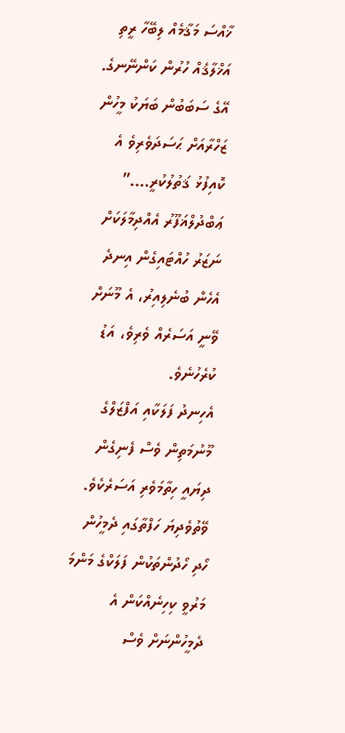ޚާއްސަ މަޤާމެއް ލިބޭހާ ރީތި އަޚްލާޤެއް ހުރުން ކަންނޭނގެ. އޭގެ ސަބަބުން ބަޔަކު މީހުން ޒަހްރާއަށް ޙަސަދަވެރިވެ އެ ކޮއިފުޅު ޤަތުލުކުރީ….” ޢަބްދުލްޣަފޫރު އެއްދިމާލަކަށް ނަޒަރު ހުއްޓައިގެން އިނދެ އެހެން ބުނެލިއިރު، އެ މޫނަށް ވޭނީ އަސަރެއް ވެރިވެ، އަޑު ކުރެހުނެވެ.
އެހިނދު ފަލަކާއި އަފްޒަލްގެ މޫނުމަތިން ވެސް ފެނިގެން ދިޔައީ ހިތާމަވެރި އަސަރެކެވެ. ވޭތުވެދިޔަ ހަފްތާގައި ދެމީހުން ހޯދި ހޯދުންތަކުން ފަލަކްގެ މަންމަ މަރުވީ ކިހިނެއްކަން އެ ދެމީހުންނަށް ވެސް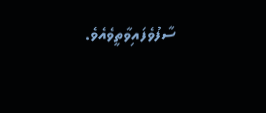ސާފުވެފައިވާތީވެއެވެ.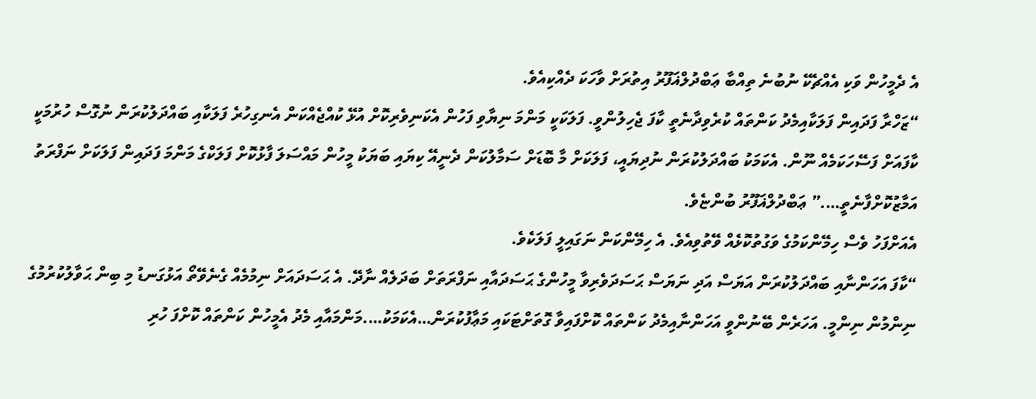އެ ދެމީހުން ވަކި އެއްޗެކޭ ނުބުނެ ތިއްބާ ޢަބްދުލްޣަފޫރު އިތުރަށް ވާހަކަ ދެއްކިއެވެ.
“ޒަހްރާ ފަދައިން ފަލަކާއިމެދު ކަންތައް ކުރެވިދާނެތީ ކާފަ ޖެހިލުންވީ. ފަލަކަކީ މަންމަ ނިޔާވި ފަހުން އެކަނިވެރިކޮށް އުޅޭ ކުއްޖެއްކަން އެނގިހުރެ ފަލަކާއި ބައްދަލުކުރަން ނުގޮސް ހުރުމަކީ ކާފައަށް ފަސޭހަކަމެއް ނޫން. އެކަމަކު ބައްދަލުކުރަން ނުދިޔައީ، ފަލަކަށް މާ ބޮޑަށް ސަމާލުކަން ދެނީއޭ ކިޔައި ބަޔަކު މީހުން މައްސަލަ ފާޅުކޮށް ފަލަކްގެ މަންމަ ފަދައިން ފަލަކަށް ނަފްރަތު އަމާޒުކޮށްފާނެތީ….” ޢަބްދުލްޣަފޫރު ބުންޏެވެ.
އެއަށްފަހު ވެސް ހިމޭންކަމުގެ ވަގުތުކޮޅެއް ވޭތުވިއެވެ. އެ ހިމޭންކަން ނަގައިލީ ފަލަކެވެ.
“ކާފަ އަހަންނާއި ބައްދަލުކުރަން އަޔަސް އަދި ނަޔަސް ޙަސަދަވެރިވާ މީހުންގެ ޙަސަދައާއި ނަފްރަތަށް ބަދަލެއް ނާދޭ. އެ ޙަސަދައަށް ނިމުމެއް ގެނެވޭތޯ އަޅުގަނޑު މި ބިން ޙަވާލުކުރުމުގެ ނިންމުން ނިންމީ. އަހަރެން ބޭނުންވީ އަހަންނާއިމެދު ކަންތައް ކޮށްފައިވާ ގޮތަށްޓަކައި މަޢާފުކުރަން…އެކަމަކު….މަންމައާއި މެދު އެމީހުން ކަންތައް ކޮށްފަ ހުރި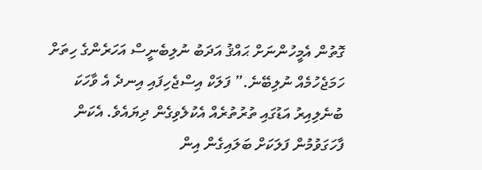ގޮތުން އެމީހުންނަށް ޙައްޤު އަދަބު ނުލިބެނީސް އަހަރެންގެ ހިތަށް ހަމަޖެހުމެއް ނުލިބޭނެ.” ފަލަކް އިސްޖެހިފައި އިނދެ އެ ވާހަކަ ބުނެލިއިރު އަޑުގައި ތުރުތުރެއް އެކުލެވިގެން ދިޔައެވެ. އެކަން ފާހަގަވުމުން ފަލަކަށް ބަލައިގެން އިން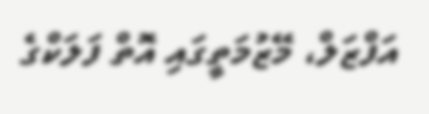އަފްޒަލް، މޭޒުމަތީގައި އޮތް ފަލަކްގެ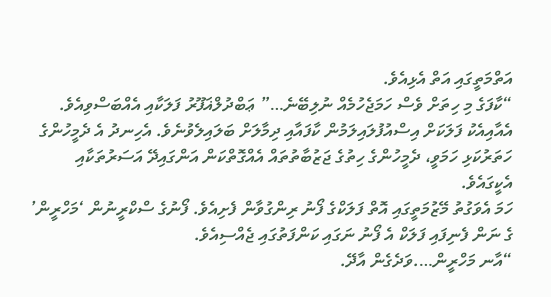އަތްމަތީގައި އަތް އެޅިއެވެ.
“ކާފަގެ މި ހިތަށް ވެސް ހަމަޖެހުމެއް ނުލިބޭނެ…” ޢަބްދުލްޣަފޫރު ފަލަކާއި އެއްބަސްވިއެވެ. އެއާއިއެކު ފަލަކަށް އިސްއުފުލައިލަމުން ކާފައާއި ދިމާލަށް ބަލައިލެވުނެވެ. އެހިނދު އެ ދެމީހުންގެ ހަތަރުކަޅި ހަމަވީ، ދެމީހުންގެ ހިތުގެ ޖަޒުބާތުތައް އެއްގޮތްކަން އަންގައިދޭ އަސަރުތަކާއި އެކީގައެވެ.
ހަމަ އެވަގުތު މޭޒުމަތީގައި އޮތް ފަލަކްގެ ފޯނު ރިންގުވާން ފެށިއެވެ. ފޯނުގެ ސްކްރީނުން ‘މަހްރީން’ ގެ ނަން ފެނިފައި ފަލަކް އެ ފޯނު ނަގައި ކަންފަތުގައި ޖެއްސިއެވެ.
“އާނ މަހްރީން….ވަދެގެން އާދޭ.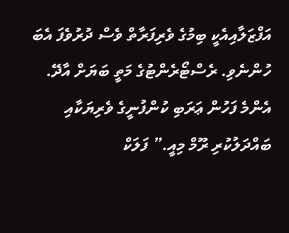އަފްޒަލާއިއެކީ ބިމުގެ ވެރިފަރާތް ވެސް ދުރުވެފަ އެބަ ހުންނެވި. ރެސްޓޯރެންޓުގެ މަތީ ބަޔަށް އާދޭ. އެންމެ ފަހުން ޢަރަބި ކުންފުނީގެ ވެރިޔަކާއި ބައްދަލުކުރި ރޫމް މިއީ.” ފަލަކް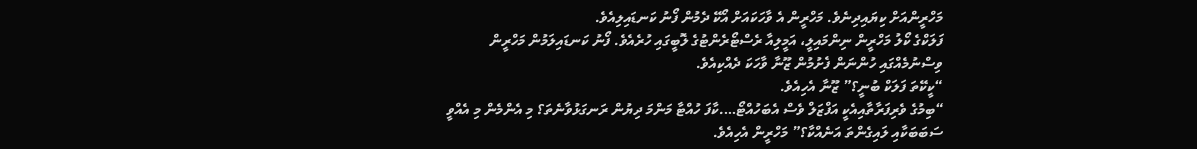މަހްރީންއަށް ކިޔައިދިނެވެ. މަހްރީން އެ ވާހަކައަށް އޯކޭ ދެމުން ފޯނު ކަނޑައިލިއެވެ.
ފަލަކްގެ ކޯލު މަހްރީން ނިންމައިލީ، އަމީލިއާ ރެސްޓޯރެންޓުގެ ލޮބީގައި ހުރެއެވެ. ފޯނު ކަނޑައިލަމުން މަހްރީން ވިސްނުމެއްގައި ހުންނަން ފެށުމުން ޒޫނާ ވާހަކަ ދެއްކިއެވެ.
“ކީކޭތަ ފަލަކް ބުނީ؟” ޒޫނާ އެހިއެވެ.
“ބިމުގެ ވެރިފަރާތާއިއެކީ އަފްޒަލް ވެސް އެބަހުއްޓޯ….ކާފަ ހުއްޓާ މަންމަ ދިޔުން ރަނގަޅުވާނެތަ؟ މި އެންމެން މި އެއްވީ ސަބަބަކާއި ލައިގެންތަ އަނެއްކާ؟” މަހްރީން އެހިއެވެ.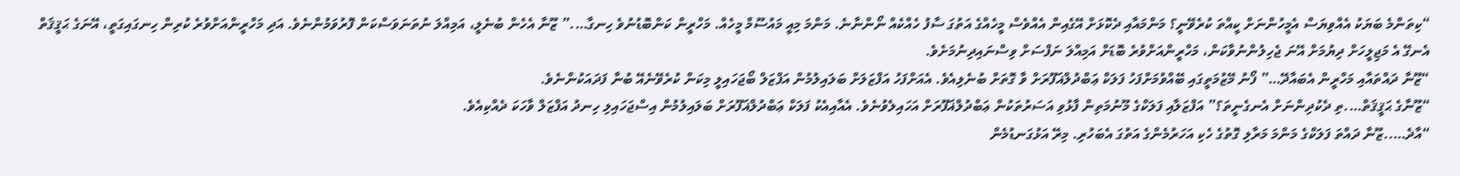“ކިތަންމެ ބަޔަކު އެއްވިޔަސް އެމީހުންނަށް ކީއްތަ ކުރެވޭނީ؟ މަންމައާއި ދެކޮޅަށް އޭގެއިން އެއްވެސް މީހެއްގެ އަތުގަ ސާފު ހެއްކެއް ނޯންނާނެ. މަންމަ މިއީ މައުސޫމް މީހެއް. މަހްރީން ކަންބޮޑުނުވެ ހިނގާ….” ޒޫނާ އެހެން ބުނެލީ، އަމިއްލަ ނުތަނަވަސްކަން ފޮރުވަމުންނެވެ. އަދި މަހްރީންއަށްވުރެ ކުރިން ހިނގައިގަތީ، އޭނަގެ ޙަޤީޤަތް އެނގޭ އެ މަޖިލީހަށް ދިޔުމަށް އޭނަ ޖެހިލުންނުވާކަން، މަހްރީންއަށްވުރެ ބޮޑަށް އަމިއްލަ ނަފްސަށް ވިސްނައިދިނުމަށެވެ.
“ޒޫނާ ދައްތައާއި މަހްރީން އެބައާދޭ…” ފޯނު މޭޒުމަތީގައި ބޭއްވުމަށްފަހު ފަލަކް ޢަބްދުލްޣަފޫރަށް ވާ ގޮތަށް ބުނެލިއެވެ. އެއަށްފަހު އަފްޒަލަށް ބަލައިލުމުން އަފްޒަލް ބޯޖަހައިލީ މިކަން ކުރެވޭނެއޭ ބުނާ ފަދައަކުންނެވެ.
“ޒޫނާގެ ޙަޤީޤަތް….ތި ދެކުދިންނަށް އެނގެނީތަ؟” އަފްޒަލާއި ފަލަކްގެ މޫނުމަތިން ފާޅުވި އަސަރުތަކުން ޢަބްދުލްޣަފޫރަށް އަހައިލެވުނެވެ. އެއާއިއެކު ފަލަކް ޢަބްދުލްޣަފޫރަށް ބަލައިލުމުން އިސްޖަހައިލި ހިނދު އަފްޒަލް ވާހަކަ ދެއްކިއެވެ.
“އާދެ…..ޒޫނާ ދައްތަ ފަލަކްގެ މަންމަ މަރާލި ގޮތުގެ ހެކި އަހަރުމެންގެ އަތުގަ އެބަހުރި. މިރޭ އަޅުގަނޑުމެން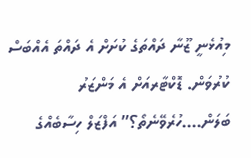މިއުޅެނީ ޒޫނާ ދައްތަގެ ކުށަށް އެ ދައްތަ އެއްބަސް ކުރުވަން. ޑޮކްޓާރއަށް އެ މަންޒަރު ބަލަން….ހުރެވޭނެތޯ؟” އަފްޒަލް ހިސާބެއްގެ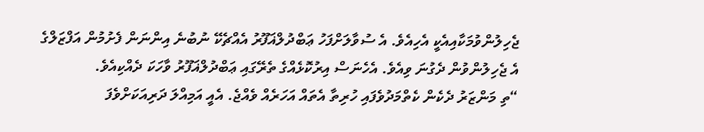ޖެހިލުންވުމަކާއިއެކީ އެހިއެވެ. އެ ސުވާލަށްފަހު ޢަބްދުލްޣަފޫރު އެއްޗެކޭ ނުބުނެ އިންނަން ފެށުމުން އަފްޒަލްގެ އެ ޖެހިލުންވުން ދެގުނަ ވިއެވެ. އެހެނަސް އިރުކޮޅެއްގެ ތެރޭގައި ޢަބްދުލްޣަފޫރު ވާހަކަ ދެއްކިއެވެ.
“ތި މަންޒަރު ދެކެން ކެތްމަދުވެފައި ހުރިތާ އެތައް އަހަރެއް ވެއްޖެ. އެއީ އަމިއްލަ ދަރިއަކަށްވެފަ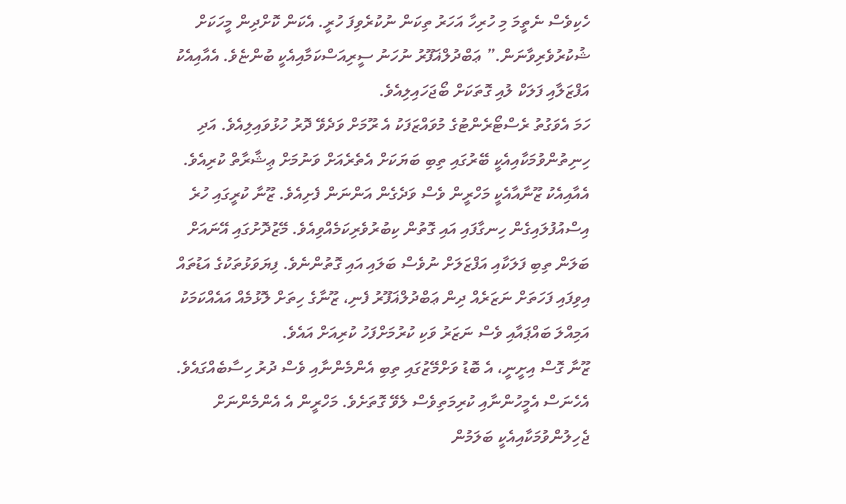ހެކިވެސް ނެތީމަ މި ހުރިހާ އަހަރު ތިކަން ނުކުރެވިފަ ހުރީ. އެކަން ކޮށްދިން މީހަކަށް ޝުކުރުވެރިވާނަން.” ޢަބްދުލްޣަފޫރު ނުހަނު ސީރިއަސްކަމާއިއެކީ ބުންޏެވެ. އެއާއިއެކު އަފްޒަލާއި ފަލަކް ލުއި ގޮތަކަށް ބޯޖަހައިލިއެވެ.
ހަމަ އެވަގުތު ރެސްޓޯރެންޓުގެ މުވައްޒަފަކު އެ ރޫމަށް ވަދެވޭ ދޮރު ހުޅުވައިލިއެވެ. އަދި ހިނިތުންވުމަކާއިއެކީ ބޭރުގައި ތިބި ބަޔަކަށް އެތެރެއަށް ވަނުމަށް ޢިޝާރާތް ކުރިއެވެ. އެއާއިއެކު ޒޫނާއާއެކީ މަހްރީން ވެސް ވަދެގެން އަންނަން ފެށިއެވެ. ޒޫނާ ކުރީގައި ހުރެ އިސްއުފުލައިގެން ހިނގާފައި އައި ގޮތުން ކިބުރުވެރިކަމެއްވިއެވެ. މޭޒުދޮށުގައި އޭނައަށް ބަލަން ތިބި ފަލަކާއި އަފްޒަލަށް ނުވެސް ބަލައި އައި ގޮތުންނެވެ. ފިޔަވަޅުތަކުގެ އަޑުތައް އިވިފައި ފަހަތަށް ނަޒަރެއް ދިން ޢަބްދުލްޣަފޫރު ފެނި، ޒޫނާގެ ހިތަށް ލޮޅުމެއް އައެއްކަމަކު އަމިއްލަ ބައްޕައާއި ވެސް ނަޒަރު ވަކި ކުރުމަށްފަހު ކުރިއަށް އައެވެ.
ޒޫނާ ގޮސް އިށީނީ، އެ ބޮޑު ވަށްމޭޒުގައި ތިބި އެންމެންނާއި ވެސް ދުރު ހިސާބެއްގައެވެ. އެހެނަސް އެމީހުންނާއި ކުރިމަތިވެސް ލެވޭ ގޮތަށެވެ. މަހްރީން އެ އެންމެންނަށް ޖެހިލުންވުމަކާއިއެކީ ބަލަމުން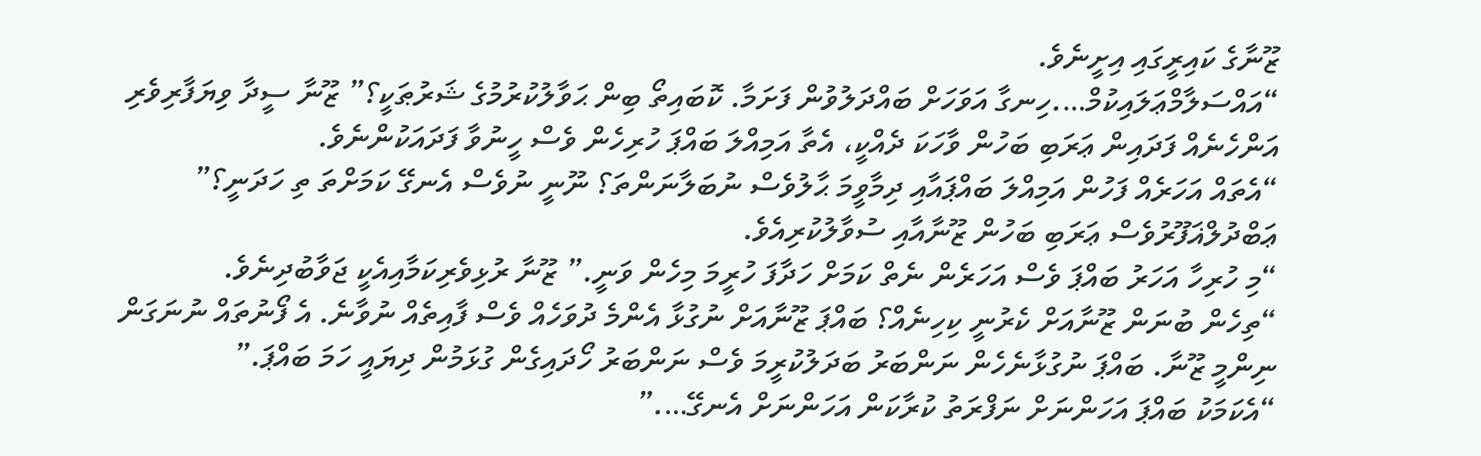ޒޫނާގެ ކައިރީގައި އިށީނެވެ.
“އައްސަލާމްޢަލައިކުމް….ހިނގާ އަވަހަށް ބައްދަލުވުން ފަށަމާ. ކޮބައިތޯ ބިން ޙަވާލުކުރުމުގެ ޝަރުޠަކީ؟” ޒޫނާ ސީދާ ވިޔަފާރިވެރި އަންހެނެއް ފަދައިން ޢަރަބި ބަހުން ވާހަކަ ދެއްކީ، އެތާ އަމިއްލަ ބައްޕަ ހުރިހެން ވެސް ހީނުވާ ފަދައަކުންނެވެ.
“އެތައް އަހަރެއް ފަހުން އަމިއްލަ ބައްޕައާއި ދިމާވީމަ ޙާލުވެސް ނުބަލާނަންތަ؟ ނޫނީ ނުވެސް އެނގޭ ކަމަށްތަ ތި ހަދަނީ؟” ޢަބްދުލްޣަފޫރުވެސް ޢަރަބި ބަހުން ޒޫނާއާއި ސުވާލުކުރިއެވެ.
“މި ހުރިހާ އަހަރު ބައްޕަ ވެސް އަހަރެން ނެތް ކަމަށް ހަދާފަ ހުރީމަ މިހެން ވަނީ.” ޒޫނާ ރުޅިވެރިކަމާއިއެކީ ޖަވާބުދިނެވެ.
“ތިހެން ބުނަން ޒޫނާއަށް ކެރުނީ ކިހިނެއް؟ ބައްޕަ ޒޫނާއަށް ނުގުޅާ އެންމެ ދުވަހެއް ވެސް ފާއިތެއް ނުވާނެ. އެ ފޯނުތައް ނުނަގަން ނިންމީ ޒޫނާ. ބައްޕަ ނުގުޅާނެހެން ނަންބަރު ބަދަލުކުރީމަ ވެސް ނަންބަރު ހޯދައިގެން ގުޅަމުން ދިޔައީ ހަމަ ބައްޕަ.”
“އެކަމަކު ބައްޕަ އަހަންނަށް ނަފްރަތު ކުރާކަން އަހަންނަށް އެނގޭ….”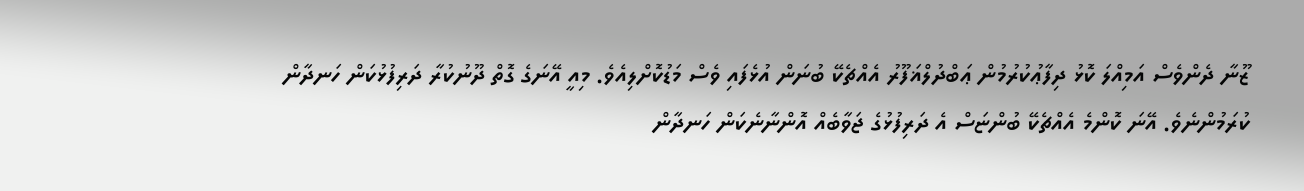ޒޫނާ ދެންވެސް އަމިއްލަ ކޮޅު ދިފާޢުކުރުމުން ޢަބްދުލްޣަފޫރު އެއްޗެކޭ ބުނަން އުޅެފައި ވެސް މަޑުކޮށްލިއެވެ. މިއީ އޭނަގެ ގޮތް ދޫނުކުރާ ދަރިފުޅުކަން ހަނދާން ކުރަމުންނެވެ. އޭނަ ކޮންމެ އެއްޗެކޭ ބުންޏަސް އެ ދަރިފުޅުގެ ޖަވާބެއް އޮންނާނެކަން ހަނދާން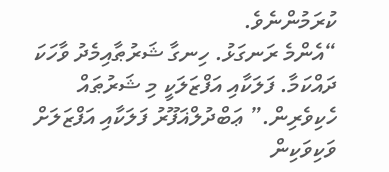ކުރަމުންނެވެ.
“އެންމެ ރަނގަޅު. ހިނގާ ޝަރުޠާއިމެދު ވާހަކަ ދައްކަމާ. ފަލަކާއި އަފްޒަލަކީ މި ޝަރުޠައް ހެކިވެރިން.” ޢަބްދުލްޣަފޫރު ފަލަކާއި އަފްޒަލަށް ވަކިވަކިން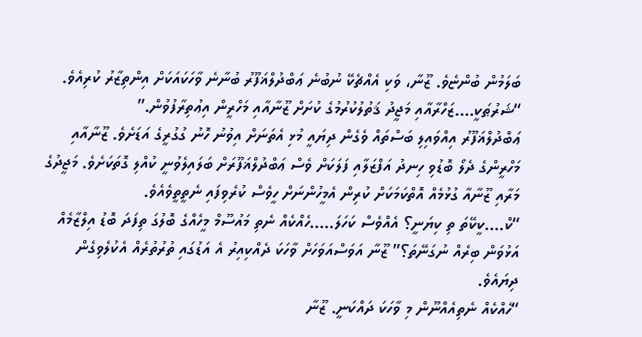ބަލަމުން ބުންޏެވެ. ޒޫނާ، ވަކި އެއްޗެކޭ ނުބުނެ ޢަބްދުލްޣަފޫރު ބުނާނެ ވާހަކައަކަށް އިންތިޒާރު ކުރިއެވެ.
“ޝަރުޠަކީ….ޒަހްރާއާއި މަޖީދު ޤަތުލުކުރުމުގެ ކުށަށް ޒޫނާއާއި މަހްރީން އިޢުތިރާފުވުން.”
ޢަބްދުލްޣަފޫރު އިއްވައިލި ބަސްތައް ވެގެން ދިޔައީ މުޅި އެތަނަށް އިވުނު ހޮނު ގުގުރީގެ އަޑަށެވެ. ޒޫނާއާއި މަހްރީންގެ ދެލޯ ބޮޑުވި ހިނދު އަފްޒަލާއި ފަލަކަށް ވެސް ޢަބްދުލްޣަފޫރަށް ބަލައިލެވުނީ ކުއްލި ގޮތަކަށެވެ. މަޖީދުގެ މަރާއި ޒޫނާއާ ގުޅުމެއް އޮތްކަމަކަށް ކުރިން އެމީހުންނަށް ހީވެސް ކުރެވިފައި ނެތީތީވެއެވެ.
“ކް….ކީކޭތަ ތި ކިޔަނީ؟ އެއްވެސް ކަހަލަ…..ހެއްކެއް ނެތި މައުސޫމް މީހެއްގެ ބޮލުގަ ތިފަދަ ބޮޑު އިލްޒާމެއް އަޅުވަން ބިރެއް ނުގަނޭތަ؟” ޒޫނާ އަވަސްއަވަހަށް ވާހަކަ ދެއްކިއިރު އެ އަޑުގައި ތުރުތުރެއް އެކުލެވިގެން ދިޔައެވެ.
“ހެއްކެއް ނެތިއެއްނޫން މި ވާހަކަ ދައްކަނީ. ޒޫނާ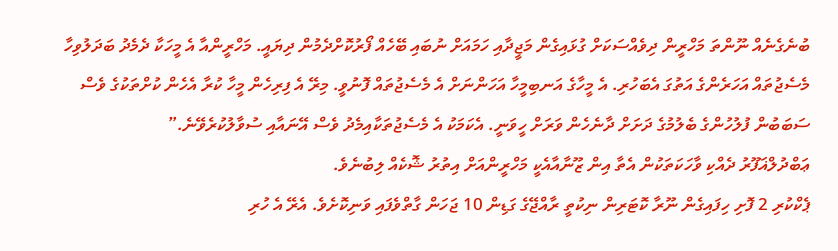ބުނެގެނެއް ނޫންތަ މަހްރީން ދިވެއްސަކަށް ގުޅައިގެން މަޖީދާއި ހަމައަށް ނުބައި ބޭހެއް ފޯރުކޮށްދެމުން ދިޔައީ. މަހްރީންއާ އެ މީހަކާ ދެމެދު ބަދަލުވިހާ މެސެޖުތައް އަހަރެންގެ އަތުގަ އެބަހުރި. އެ މީހާގެ އަނބިމީހާ އަހަންނަށް އެ މެސެޖުތައް ފޮނުވީ. މިރޭ އެ ފިރިހެން މީހާ ކުރާ އެހެން ކުށްތަކުގެ ވެސް ސަބަބުން ފުލުހުންގެ ބެލުމުގެ ދަށަށް ދާނެހެން ވަރަށް ހީވަނީ. އެކަމަކު އެ މެސެޖުތަކާއިމެދު ވެސް އޭނައާއި ސުވާލުކުރެވޭނެ.”
ޢަބްދުލްޣަފޫރު ދެއްކި ވާހަކަތަކުން އެތާ އިން ޒޫނާއާއެކީ މަހްރީންއަށް އިތުރު ޝޮކެއް ލިބުނެވެ.
ޕެކްކުރި 2 ފޮށި ހިފައިގެން ނޫރާ ކޮޓަރިން ނިކުތީ ރާއްޖޭގެ ގަޑިން 10 ޖަހަން ގާތްވެފައި ވަނިކޮށެވެ. އެރޭ އެ ހުރި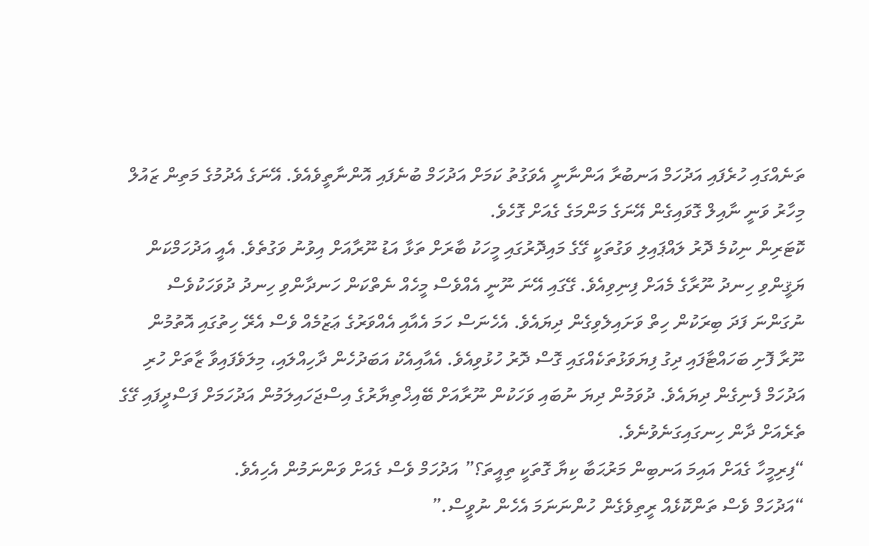ތަނެއްގައި ހުރެފައި އަދުހަމް އަނބުރާ އަންނާނީ އެވަގުތު ކަމަށް އަދުހަމް ބުނެފައި އޮންނާތީވެއެވެ. އޭނަގެ އެދުމުގެ މަތިން ޒައުލް މިހާރު ވަނީ ނާއިލް ގޮވައިގެން އޭނަގެ މަންމަގެ ގެއަށް ގޮހެވެ.
ކޮޓަރިން ނިކުމެ ދޮރު ލައްޕައިލި ވަގުތަކީ ގޭގެ މައިދޮރުގައި މީހަކު ބާރަށް ތަޅާ އަޑު ނޫރާއަށް އިވުނު ވަގުތެވެ. އެއީ އަދުހަމްކަން ޔަޤީންވި ހިނދު ނޫރާގެ މެއަށް ފިނިވިއެވެ. ގޭގައި އޭނަ ނޫނީ އެއްވެސް މީހެއް ނެތްކަން ހަނދާންވި ހިނދު ދުވަހަކުވެސް ނުގަންނަ ފަދަ ބިރަކުން ހިތް ވަށައިލެވިގެން ދިޔައެވެ. އެހެނަސް ހަމަ އެއާއި އެއްވަރުގެ ޢަޒުމެއް ވެސް އެރޭ ހިތުގައި އޮތުމުން ނޫރާ ފޮށި ބަހައްޓާފައި ދިގު ފިޔަވަޅުތަކެއްގައި ގޮސް ދޮރު ހުޅުވިއެވެ. އެއާއިއެކު އަބަދުހެން ދާހިއްލައި، މިލަވެފައިވާ ޒާތަށް ހުރި އަދުހަމް ފެނިގެން ދިޔައެވެ. ދުވަމުން ދިޔަ ނުބައި ވަހަކުން ނޫރާއަށް ބޭއިޚްތިޔާރުގެ އިސްޖަހައިލަމުން އަދުހަމަށް ފަސްދީފައި ގޭގެ ތެރެއަށް ދާން ހިނގައިގަނެވުނެވެ.
“ފިރިމީހާ ގެއަށް އައިމަ އަނބިން މަރުޙަބާ ކިޔާ ގޮތަކީ ތިއީތަ؟” އަދުހަމް ވެސް ގެއަށް ވަންނަމުން އެހިއެވެ.
“އަދުހަމް ވެސް ތަންކޮޅެއް ރީތިވެގެން ހުންނަނަމަ އެހެން ނުވީސް.”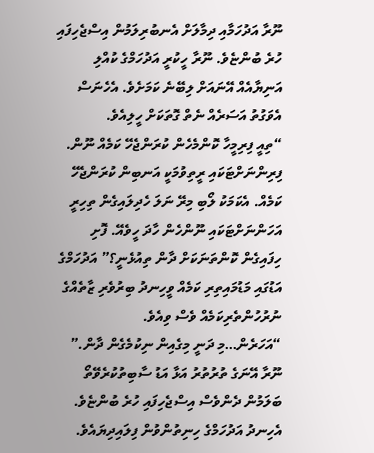ނޫރާ އަދުހަމާއި ދިމާލަށް އެނބުރިލަމުން އިސްޖެހިފައި ހުރެ ބުންޏެވެ. ނޫރާ ހީކުރީ އަދުހަމްގެ ކުއްލި އަނިޔާއެއް އޭނައަށް ލިބޭނެ ކަމަށެވެ. އެހެނަސް އެވަގުތު އަސަރެއް ނެތް ގޮތަކަށް ހީލިއެވެ.
“ތިއީ ފިރިމީހާ ކޮންމެހެން ކުރަންޖެހޭ ކަމެއް ނޫން. ފިރިންނަށްޓަކައި ރީތިވުމަކީ އަނބިން ކުރަންޖެހޭ ކަމެއް. އެކަމަކު ލޯބި މިރޭ ނަލަ ހެދިލައިގެން ތިހިރީ އަހަންނަށްޓަކައި ނޫންހެން ހާދަ ހީވެއޭ. ފޮށި ހިފައިގެން ކޮންތަނަކަށް ދާން ތިއުޅެނީ؟” އަދުހަމްގެ އަޑުގައި މަޑުމައިތިރި ކަމެއް ވީހިނދު ބިރުވެރި ޒާތެއްގެ ނުރުހުންތެރިކަމެއް ވެސް ވިއެވެ.
“އަހަރެން…މި ދަނީ މިގެއިން ނިކުމެގެން ދާން.” ނޫރާ އޭނަގެ ތުރުތުރު އަޅާ އަޑު ސާބިތުކުރެވޭތޯ ބަލަމުން ދެންވެސް އިސްޖެހިފައި ހުރެ ބުންޏެވެ. އެހިނދު އަދުހަމްގެ ހިނިތުންވުން ފިލައިދިޔައެވެ.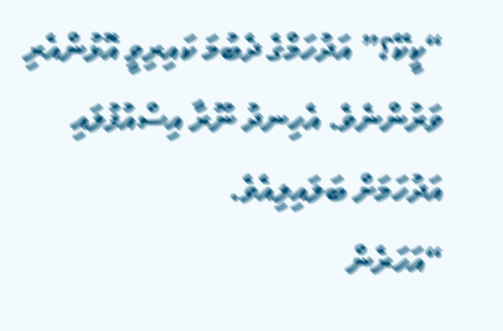“ކީކޭ؟” އަދުހަމްގެ ދެބުމަ ކައިރިވީ އޮޅުންއެރި ވަރުންނެވެ. އެހިނދު ނޫރާ އިސްއުފުލައި އަދުހަމަށް ބަލައިލިއެވެ.
“އަހަރެން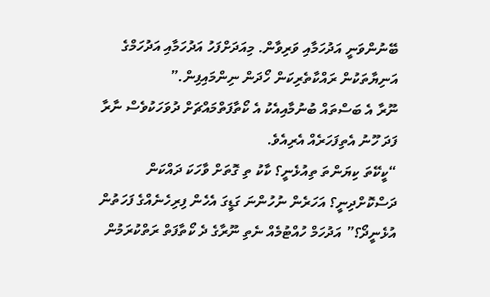ބޭނުންވަނީ އަދުހަމާއި ވަރިވާން. މިއަދަށްފަހު އަދުހަމާއި އަދުހަމްގެ އަނިޔާތަކުން ރައްކާތެރިކަން ހޯދަން ނިންމައިފިން.”
ނޫރާ އެ ބަސްތައް ބުނުމާއިއެކު އެ ކޯތާފަތްމައްޗަށް ދުވަހަކުވެސް ނާރާ ފަދަ ހޫނު އެތިފަހަރެއް އެރިއެވެ.
“ކީކޭތަ ކިޔަންތަ ތިއުޅެނީ؟ ކާކު ތި ގޮތަށް ވާހަކަ ދައްކަން ދަސްކޮށްދިނީ؟ އަހަރެން ނުހުންނަ ގަޑީގަ އެހެން ފިރިހެނެއްގެ ފަހަތުން އުޅެނީދޯ؟” އަދުހަމް ހުއްޓުމެއް ނެތި ނޫރާގެ ދެ ކޯތާފަތް ރަތްކުރަމުން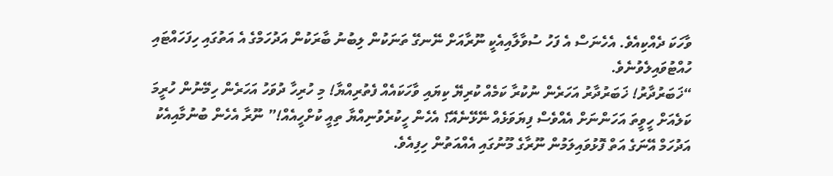ވާހަކަ ދެއްކިއެވެ. އެހެނަސް އެ ފަހު ސުވާލާއިއެކީ ނޫރާއަށް ނޭނގޭ ތަނަކުން ލިބުނު ބާރަކުން އަދުހަމްގެ އެ އަތުގައި ހިފަހައްޓައި ހުއްޓުވައިލެވުނެވެ.
“ޚަބަރުދާރު! ޚަބަރުދާރު އަހަރެން ނުކުރާ ކަމެއް ކުރިޔޭ ކިޔައި ވާހަކައެއް ފެތުރިއްޔާ! މި ހުރިހާ ދުވަހު އަހަރެން ހިމޭނުން ހުރީމަ ކަލެއަށް ހީވީތަ އަހަންނަށް އެއްވެސް ފިޔަވަޅެއް ނޭޅޭނެއޭ؟ އެހެން ހީކުރެވުނިއްޔާ ތިއީ ކުށްހީއެއް!” ނޫރާ އެހެން ބުނުމާއިއެކު އަދުހަމް އޭނަގެ އަތް ފޮޅުވައިލަމުން ނޫރާގެ މޫނުގައި އެއްއަތުން ހިފިއެވެ.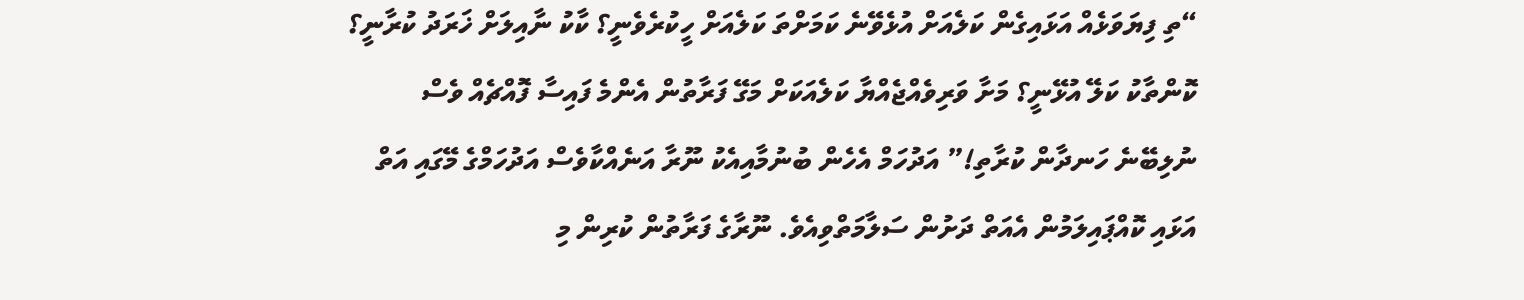“ތި ފިޔަވަޅެއް އަޅައިގެން ކަލެއަށް އުޅެވޭނެ ކަމަށްތަ ކަލެއަށް ހީކުރެވެނީ؟ ކާކު ނާއިލަށް ޚަރަދު ކުރާނީ؟ ކޮންތާކު ކަލޭ އުޅޭނީ؟ މަށާ ވަރިވެއްޖެއްޔާ ކަލެއަކަށް މަގޭ ފަރާތުން އެންމެ ފައިސާ ފޮއްޗެއް ވެސް ނުލިބޭނެ ހަނދާން ކުރާތި!” އަދުހަމް އެހެން ބުނުމާއިއެކު ނޫރާ އަނެއްކާވެސް އަދުހަމްގެ މޭގައި އަތް އަޅައި ކޮއްޕައިލަމުން އެއަތް ދަށުން ސަލާމަތްވިއެވެ. ނޫރާގެ ފަރާތުން ކުރިން މި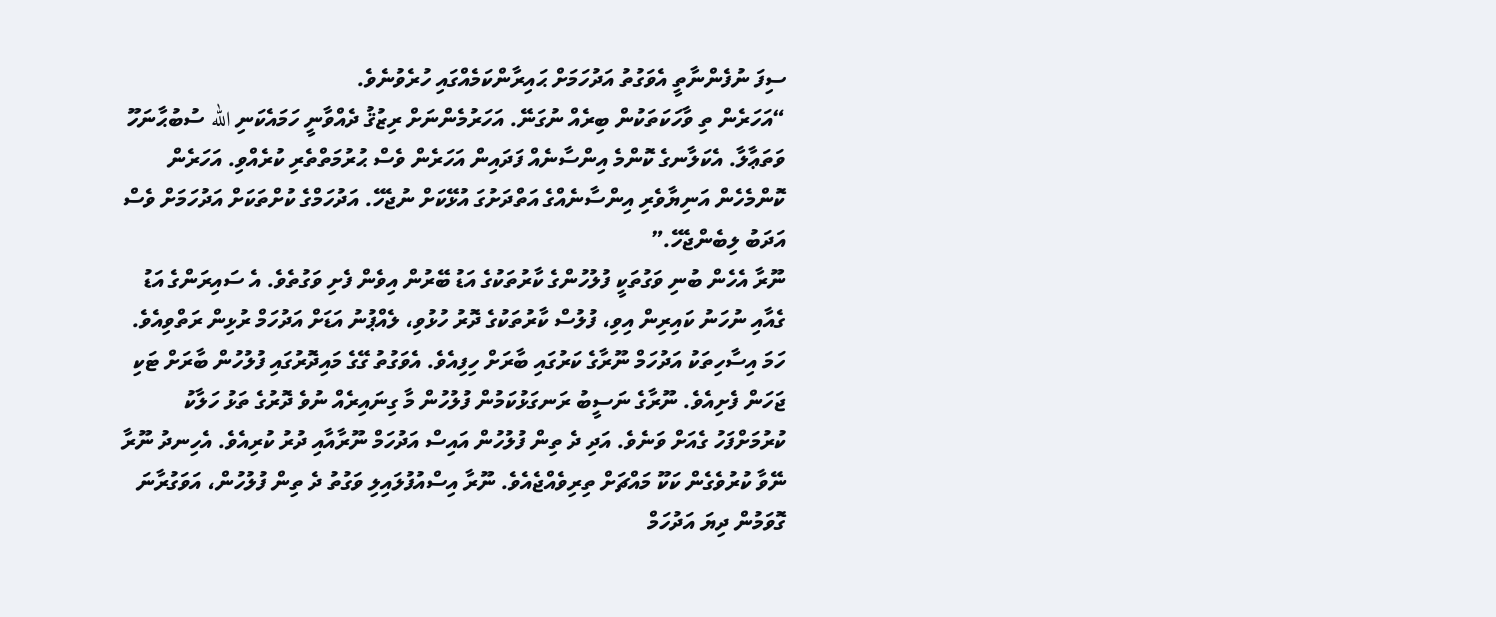ސިފަ ނުފެންނާތީ އެވަގުތު އަދުހަމަށް ޙައިރާންކަމެއްގައި ހުރެވުނެވެ.
“އަހަރެން ތި ވާހަކަތަކުން ބިރެއް ނުގަނޭ. އަހަރުމެންނަށް ރިޒުޤު ދެއްވާނީ ހަމައެކަނި الله ސުބުޙާނަހޫ ވަތަޢާލާ. އެކަލާނގެ ކޮންމެ އިންސާނެއް ފަދައިން އަހަރެން ވެސް ޙުރުމަތްތެރި ކުރެއްވި. އަހަރެން ކޮންމެހެން އަނިޔާވެރި އިންސާނެއްގެ އަތްދަށުގަ އުޅޭކަށް ނުޖެހޭ. އަދުހަމްގެ ކުށްތަކަށް އަދުހަމަށް ވެސް އަދަބު ލިބެންޖެހޭ.”
ނޫރާ އެހެން ބުނި ވަގުތަކީ ފުލުހުންގެ ކާރުތަކުގެ އަޑު ބޭރުން އިވެން ފެށި ވަގުތެވެ. އެ ސައިރަންގެ އަޑު ގެއާއި ނުހަނު ކައިރިން އިވި، ފުލުސް ކާރުތަކުގެ ދޮރު ހުޅުވި، ލެއްޕުނު އަޑަށް އަދުހަމް ރުޅިން ރަތްވިއެވެ. ހަމަ އިސާހިތަކު އަދުހަމް ނޫރާގެ ކަރުގައި ބާރަށް ހިފިއެވެ. އެވަގުތު ގޭގެ މައިދޮރުގައި ފުލުހުން ބާރަށް ޓަކި ޖަހަން ފެށިއެވެ. ނޫރާގެ ނަސީބު ރަނގަޅުކަމުން ފުލުހުން މާ ގިނައިރެއް ނުވެ ދޮރުގެ ތަޅު ހަލާކު ކުރުމަށްފަހު ގެއަށް ވަނެވެ. އަދި ދެ ތިން ފުލުހުން އައިސް އަދުހަމް ނޫރާއާއި ދުރު ކުރިއެވެ. އެހިނދު ނޫރާ ނޭވާ ކުރުވެގެން ކަކޫ މައްޗަށް ތިރިވެއްޖެއެވެ. ނޫރާ އިސްއުފުލައިލި ވަގުތު ދެ ތިން ފުލުހުން، އަވަގުރާނަ ގޮވަމުން ދިޔަ އަދުހަމް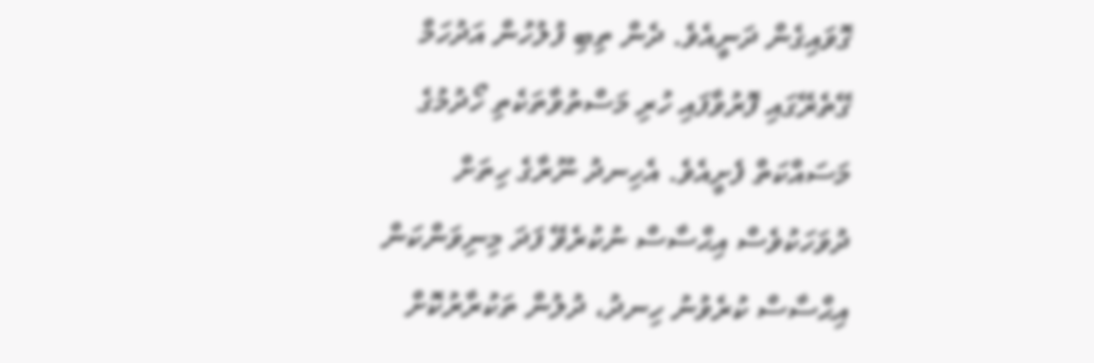ގޮވައިގެން ދަނީއެވެ. ދެން ތިބި ފުލުހުން އަދުހަމް ގޭތެރޭގައި ފޮރުވާފައި ހުރި މަސްތުވާތަކެތި ހޯދުމުގެ މަސައްކަތް ފެށީއެވެ. އެހިނދު ނޫރާގެ ހިތަށް ދުވަހަކުވެސް އިޙްސާސް ނުކުރެވޭ ފަދަ މިނިވަންކަން އިޙްސާސް ކުރެވުނު ހިނދު، ދުލުން ތަކުރާރުކޮށް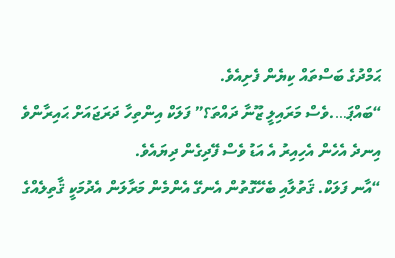ޙަމްދުގެ ބަސްތައް ކިޔެން ފެށިއެވެ.
“ބައްޕަ….ވެސް މަރައިލީ ޒޫނާ ދައްތަ؟” ފަލަކް އިންތިހާ ދަރަޖައަށް ޙައިރާންވެ އިނދެ އެހެން އެހިއިރު އެ އަޑު ވެސް ފޭދިގެން ދިޔައެވެ.
“އާނ ފަލަކް. ޤަތުލާއި ބެހޭގޮތުން އެނގޭ އެންމެން މަރާލަން އެދުމަކީ ޤާތިލެއްގެ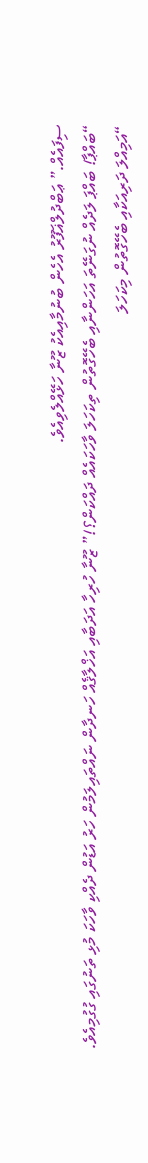ސިފައެއް.” ޢަބްދުލްޣަފޫރު އެހެން ބުނުމާއިއެކު ޒޫނާ ހަޅޭއްލެވިއެވެ.
“ބައްޕާ! ބައްޕަ ލަދެއް ނުގަނޭތަ އަހަންނާއި ބެހޭގޮތުން ތިކަހަލަ ވާހަކައެއް ދައްކަން؟!” ޒޫނާ ހުރިހާ އަދަބާއި އަޚްލާޤެއް ހަނދާން ނައްތައިލަމުން ހަރު އަޑުން ދެއްކި ވާހަކަ މުޅި ތަނުގައި ގުގުމިއެވެ.
“އަމިއްލަ ދަރިއަކާއި ބެހޭގޮތުން މިކަހަލަ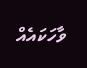ވާހަކައެއް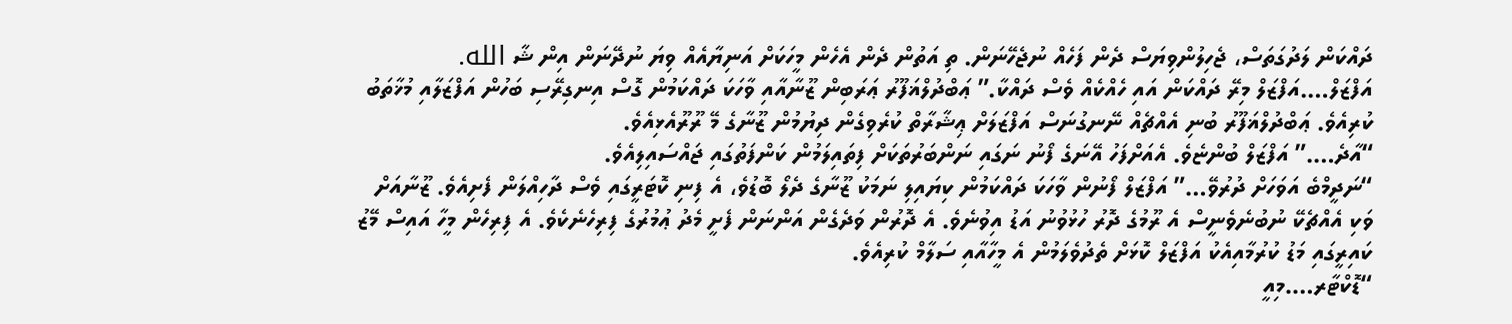ދައްކަން ލަދުގަތަސް، ޖެހިލުންވިޔަސް ދެން ފަހެއް ނުޖެހޭނަން. ތި އަތުން ދެން އެހެން މީހަކަށް އަނިޔާއެއް ވިޔަ ނުދޭނަން އިން ޝާ الله. އަފްޒަލް….އަފްޒަލް މިރޭ ދައްކަން އައި ހެއްކެއް ވެސް ދައްކާ.” ޢަބްދުލްޣަފޫރު ޢަރަބިން ޒޫނާއާއި ވާހަކަ ދައްކަމުން ގޮސް އިނގިރޭސި ބަހުން އަފްޒަލާއި މުޚާތަބު ކުރިއެވެ. ޢަބްދުލްޣަފޫރު ބުނި އެއްޗެއް ނޭނގުނަސް އަފްޒަލަށް ޢިޝާރާތް ކުރެވިގެން ދިޔުމުން ޒޫނާގެ މޭ ރޫރޫއެޅިއެވެ.
“އާދެ….” އަފްޒަލް ބުންޏެވެ. އެއަށްފަހު އޭނަގެ ފޯނު ނަގައި ނަންބަރުތަކަށް ފިތައިލަމުން ކަންފަތުގައި ޖައްސައިލިއެވެ.
“ނަދީމްބެ އަވަހަށް ދުރުވޭ…” އަފްޒަލް ފޯނުން ވާހަކަ ދައްކަމުން ކިޔައިލި ނަމަކު ޒޫނާގެ ދެލޯ ބޮޑުވެ، އެ ފިނި ކޮޓަރީގައި ވެސް ދާހިއްލަން ފެށިއެވެ. ޒޫނާއަށް ވަކި އެއްޗެކޭ ނުބުނެވެނީސް އެ ރޫމުގެ ދޮރު ހުޅުވުނު އަޑު އިވުނެވެ. އެ ދޮރުން ވަދެގެން އަންނަން ފެށީ މެދު ޢުމުރުގެ ފިރިހެނެކެވެ. އެ ފިރިހެން މީހާ އައިސް މޭޒު ކައިރީގައި މަޑު ކުރުމާއިއެކު އަފްޒަލް ކޮޅަށް ތެދުވެލަމުން އެ މީހާއާއި ސަލާމް ކުރިއެވެ.
“ޑޮކްޓާރ….މިއީ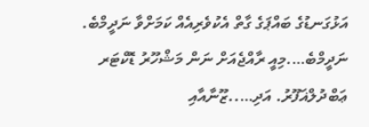އަޅުގަނޑުގެ ބައްޕަގެ ގާތް އެކުވެރިއެއް ކަމަށްވާ ނަދީމްބެ. ނަދީމްބެ….މިއީ ރާއްޖެއަށް ނަން މަޝްހޫރު ޑޮކްޓަރ ޢަބްދުލްޣަފޫރު. އަދި…..ޒޫނާއާއި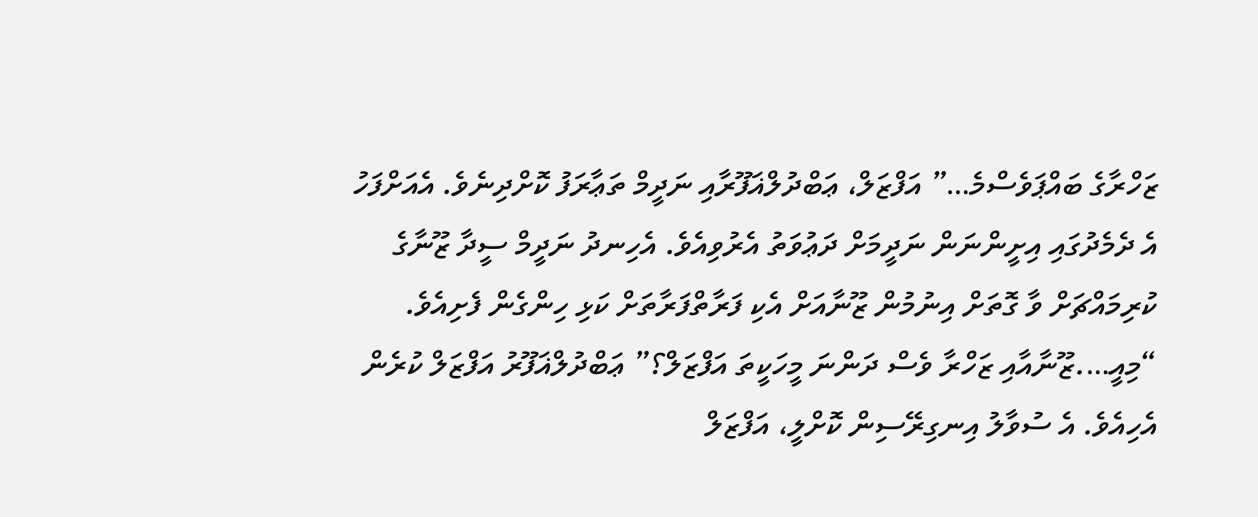ޒަހްރާގެ ބައްޕަވެސްމެ…” އަފްޒަލް، ޢަބްދުލްޣަފޫރާއި ނަދީމް ތަޢާރަފު ކޮށްދިނެވެ. އެއަށްފަހު އެ ދެމެދުގައި އިށީންނަން ނަދީމަށް ދަޢުވަތު އެރުވިއެވެ. އެހިނދު ނަދީމް ސީދާ ޒޫނާގެ ކުރިމައްޗަށް ވާ ގޮތަށް އިނުމުން ޒޫނާއަށް އެކި ފަރާތްފަރާތަށް ކަޅި ހިންގެން ފެށިއެވެ.
“މިއީ….ޒޫނާއާއި ޒަހްރާ ވެސް ދަންނަ މީހަކީތަ އަފްޒަލް؟” ޢަބްދުލްޣަފޫރު އަފްޒަލް ކުރެން އެހިއެވެ. އެ ސުވާލު އިނގިރޭސިން ކޮށްލީ، އަފްޒަލް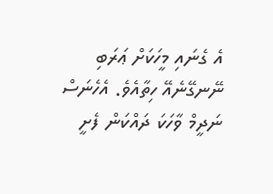އެ ގެނައި މީހަކަށް ޢަރަބި ނޭނގޭނެއޭ ހިތާއެވެ. އެހެނަސް ނަދީމް ވާހަކަ ދައްކަން ފެށީ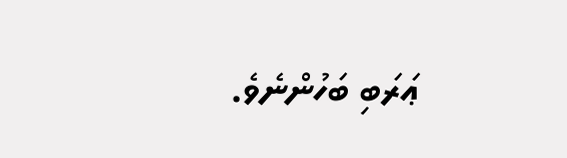ޢަރަބި ބަހުންނެވެ.